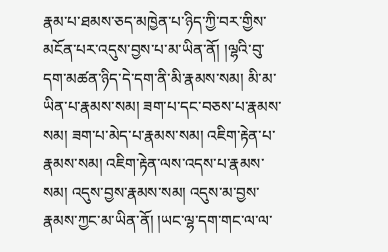རྣམ་པ་ཐམས་ཅད་མཁྱེན་པ་ཉིད་ཀྱི་བར་གྱིས་མངོན་པར་འདུས་བྱས་པ་མ་ཡིན་ནོ། །ལྷའི་བུ་དག་མཚན་ཉིད་དེ་དག་ནི་མི་རྣམས་སམ། མི་མ་ཡིན་པ་རྣམས་སམ། ཟག་པ་དང་བཅས་པ་རྣམས་སམ། ཟག་པ་མེད་པ་རྣམས་སམ། འཇིག་རྟེན་པ་རྣམས་སམ། འཇིག་རྟེན་ལས་འདས་པ་རྣམས་སམ། འདུས་བྱས་རྣམས་སམ། འདུས་མ་བྱས་རྣམས་ཀྱང་མ་ཡིན་ནོ། །ཡང་ལྷ་དག་གང་ལ་ལ་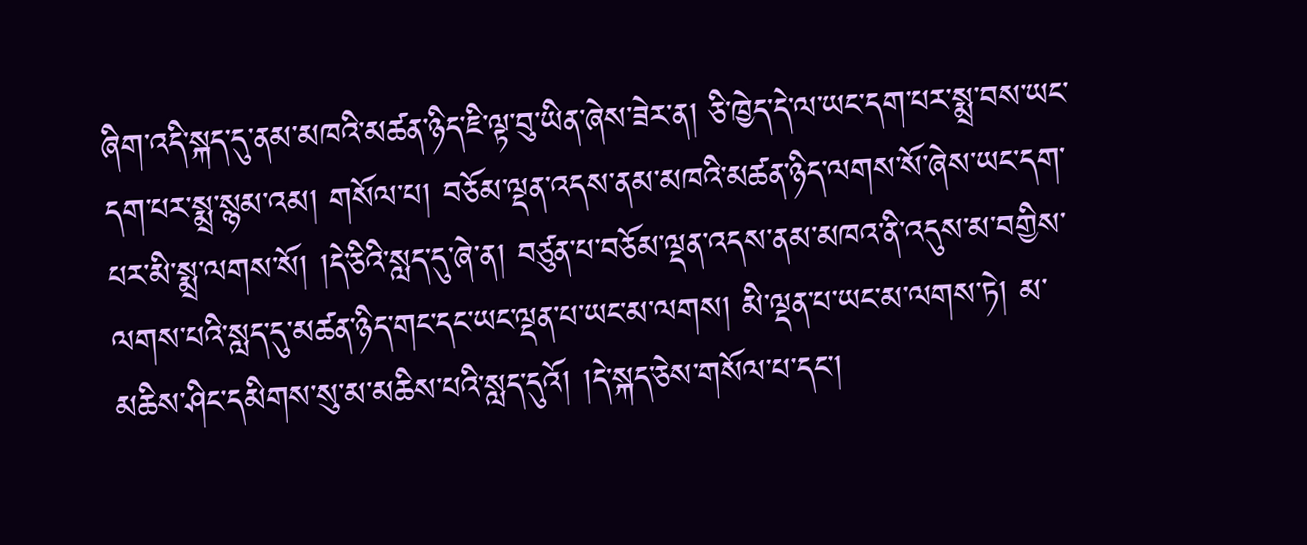ཞིག་འདི་སྐད་དུ་ནམ་མཁའི་མཚན་ཉིད་ཇི་ལྟ་བུ་ཡིན་ཞེས་ཟེར་ན། ཅི་ཁྱེད་དེ་ལ་ཡང་དག་པར་སྨྲ་བས་ཡང་དག་པར་སྨྲ་སྙམ་འམ། གསོལ་པ། བཅོམ་ལྡན་འདས་ནམ་མཁའི་མཚན་ཉིད་ལགས་སོ་ཞེས་ཡང་དག་པར་མི་སྨྲ་ལགས་སོ། །དེ་ཅིའི་སླད་དུ་ཞེ་ན། བཙུན་པ་བཅོམ་ལྡན་འདས་ནམ་མཁའ་ནི་འདུས་མ་བགྱིས་ལགས་པའི་སླད་དུ་མཚན་ཉིད་གང་དང་ཡང་ལྡན་པ་ཡང་མ་ལགས། མི་ལྡན་པ་ཡང་མ་ལགས་ཏེ། མ་མཆིས་ཤིང་དམིགས་སུ་མ་མཆིས་པའི་སླད་དུའོ། །དེ་སྐད་ཅེས་གསོལ་པ་དང་།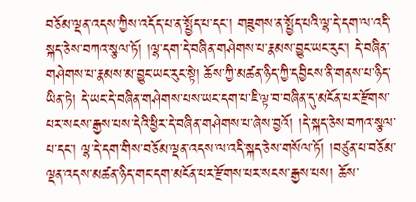བཅོམ་ལྡན་འདས་ཀྱིས་འདོད་པ་ན་སྤྱོད་པ་དང་། གཟུགས་ན་སྤྱོད་པའི་ལྷ་དེ་དག་ལ་འདི་སྐད་ཅེས་བཀའ་སྩལ་ཏོ། །ལྷ་དག་དེ་བཞིན་གཤེགས་པ་རྣམས་བྱུང་ཡང་རུང་། དེ་བཞིན་གཤེགས་པ་རྣམས་མ་བྱུང་ཡང་རུང་སྟེ། ཆོས་ཀྱི་མཚན་ཉིད་ཀྱི་དབྱིངས་ནི་གནས་པ་ཉིད་ཡིན་ཏེ། དེ་ཡང་དེ་བཞིན་གཤེགས་པས་ཡང་དག་པ་ཇི་ལྟ་བ་བཞིན་དུ་མངོན་པར་རྫོགས་པར་སངས་རྒྱས་པས་དེའི་ཕྱིར་དེ་བཞིན་གཤེགས་པ་ཞེས་བྱའོ། །དེ་སྐད་ཅེས་བཀའ་སྩལ་པ་དང་། ལྷ་དེ་དག་གིས་བཅོམ་ལྡན་འདས་ལ་འདི་སྐད་ཅེས་གསོལ་ཏོ། །བཙུན་པ་བཅོམ་ལྡན་འདས་མཚན་ཉིད་གང་དག་མངོན་པར་རྫོགས་པར་སངས་རྒྱས་པས། ཆོས་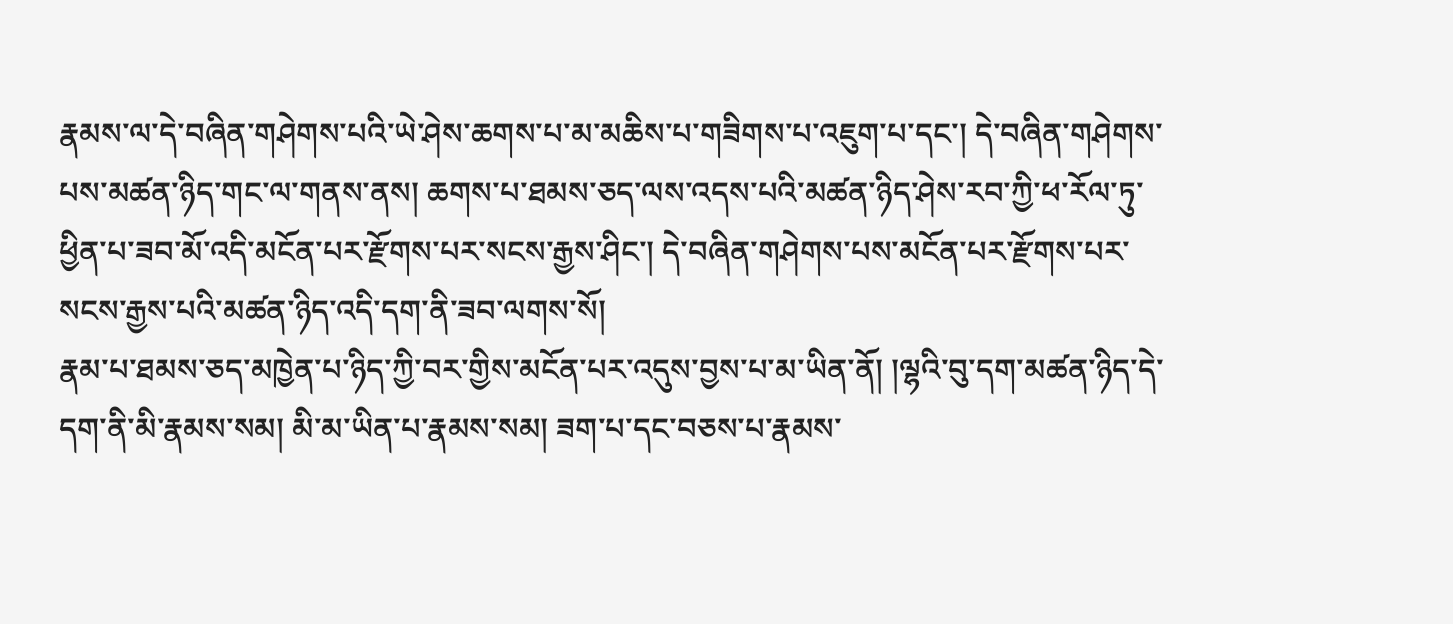རྣམས་ལ་དེ་བཞིན་གཤེགས་པའི་ཡེ་ཤེས་ཆགས་པ་མ་མཆིས་པ་གཟིགས་པ་འཇུག་པ་དང་། དེ་བཞིན་གཤེགས་པས་མཚན་ཉིད་གང་ལ་གནས་ནས། ཆགས་པ་ཐམས་ཅད་ལས་འདས་པའི་མཚན་ཉིད་ཤེས་རབ་ཀྱི་ཕ་རོལ་ཏུ་ཕྱིན་པ་ཟབ་མོ་འདི་མངོན་པར་རྫོགས་པར་སངས་རྒྱས་ཤིང་། དེ་བཞིན་གཤེགས་པས་མངོན་པར་རྫོགས་པར་སངས་རྒྱས་པའི་མཚན་ཉིད་འདི་དག་ནི་ཟབ་ལགས་སོ།
རྣམ་པ་ཐམས་ཅད་མཁྱེན་པ་ཉིད་ཀྱི་བར་གྱིས་མངོན་པར་འདུས་བྱས་པ་མ་ཡིན་ནོ། །ལྷའི་བུ་དག་མཚན་ཉིད་དེ་དག་ནི་མི་རྣམས་སམ། མི་མ་ཡིན་པ་རྣམས་སམ། ཟག་པ་དང་བཅས་པ་རྣམས་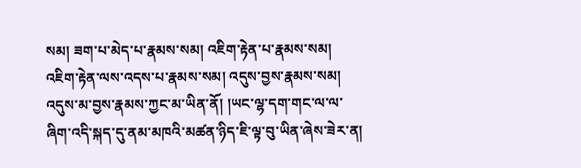སམ། ཟག་པ་མེད་པ་རྣམས་སམ། འཇིག་རྟེན་པ་རྣམས་སམ། འཇིག་རྟེན་ལས་འདས་པ་རྣམས་སམ། འདུས་བྱས་རྣམས་སམ། འདུས་མ་བྱས་རྣམས་ཀྱང་མ་ཡིན་ནོ། །ཡང་ལྷ་དག་གང་ལ་ལ་ཞིག་འདི་སྐད་དུ་ནམ་མཁའི་མཚན་ཉིད་ཇི་ལྟ་བུ་ཡིན་ཞེས་ཟེར་ན།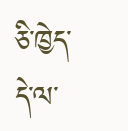ཅི་ཁྱེད་དེ་ལ་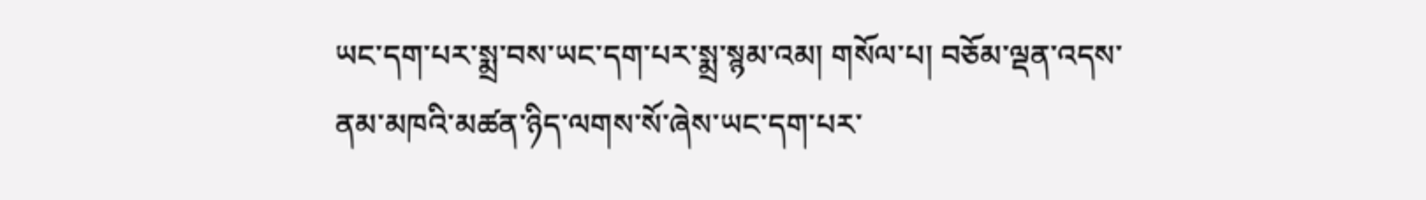ཡང་དག་པར་སྨྲ་བས་ཡང་དག་པར་སྨྲ་སྙམ་འམ། གསོལ་པ། བཅོམ་ལྡན་འདས་ནམ་མཁའི་མཚན་ཉིད་ལགས་སོ་ཞེས་ཡང་དག་པར་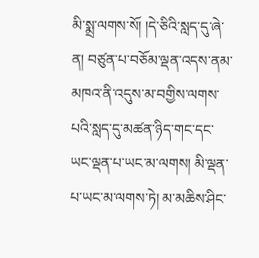མི་སྨྲ་ལགས་སོ། །དེ་ཅིའི་སླད་དུ་ཞེ་ན། བཙུན་པ་བཅོམ་ལྡན་འདས་ནམ་མཁའ་ནི་འདུས་མ་བགྱིས་ལགས་པའི་སླད་དུ་མཚན་ཉིད་གང་དང་ཡང་ལྡན་པ་ཡང་མ་ལགས། མི་ལྡན་པ་ཡང་མ་ལགས་ཏེ། མ་མཆིས་ཤིང་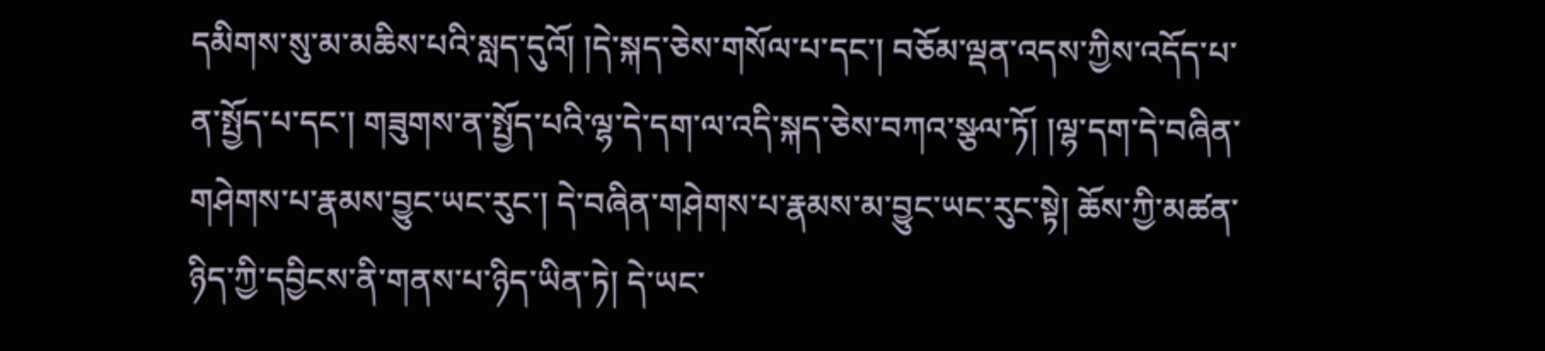དམིགས་སུ་མ་མཆིས་པའི་སླད་དུའོ། །དེ་སྐད་ཅེས་གསོལ་པ་དང་། བཅོམ་ལྡན་འདས་ཀྱིས་འདོད་པ་ན་སྤྱོད་པ་དང་། གཟུགས་ན་སྤྱོད་པའི་ལྷ་དེ་དག་ལ་འདི་སྐད་ཅེས་བཀའ་སྩལ་ཏོ། །ལྷ་དག་དེ་བཞིན་གཤེགས་པ་རྣམས་བྱུང་ཡང་རུང་། དེ་བཞིན་གཤེགས་པ་རྣམས་མ་བྱུང་ཡང་རུང་སྟེ། ཆོས་ཀྱི་མཚན་ཉིད་ཀྱི་དབྱིངས་ནི་གནས་པ་ཉིད་ཡིན་ཏེ། དེ་ཡང་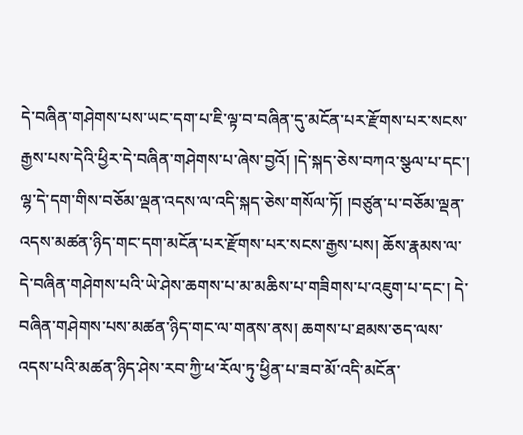དེ་བཞིན་གཤེགས་པས་ཡང་དག་པ་ཇི་ལྟ་བ་བཞིན་དུ་མངོན་པར་རྫོགས་པར་སངས་རྒྱས་པས་དེའི་ཕྱིར་དེ་བཞིན་གཤེགས་པ་ཞེས་བྱའོ། །དེ་སྐད་ཅེས་བཀའ་སྩལ་པ་དང་། ལྷ་དེ་དག་གིས་བཅོམ་ལྡན་འདས་ལ་འདི་སྐད་ཅེས་གསོལ་ཏོ། །བཙུན་པ་བཅོམ་ལྡན་འདས་མཚན་ཉིད་གང་དག་མངོན་པར་རྫོགས་པར་སངས་རྒྱས་པས། ཆོས་རྣམས་ལ་དེ་བཞིན་གཤེགས་པའི་ཡེ་ཤེས་ཆགས་པ་མ་མཆིས་པ་གཟིགས་པ་འཇུག་པ་དང་། དེ་བཞིན་གཤེགས་པས་མཚན་ཉིད་གང་ལ་གནས་ནས། ཆགས་པ་ཐམས་ཅད་ལས་འདས་པའི་མཚན་ཉིད་ཤེས་རབ་ཀྱི་ཕ་རོལ་ཏུ་ཕྱིན་པ་ཟབ་མོ་འདི་མངོན་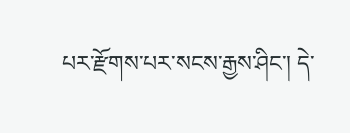པར་རྫོགས་པར་སངས་རྒྱས་ཤིང་། དེ་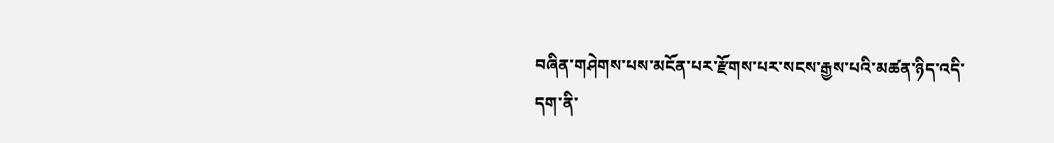བཞིན་གཤེགས་པས་མངོན་པར་རྫོགས་པར་སངས་རྒྱས་པའི་མཚན་ཉིད་འདི་དག་ནི་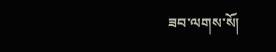ཟབ་ལགས་སོ།